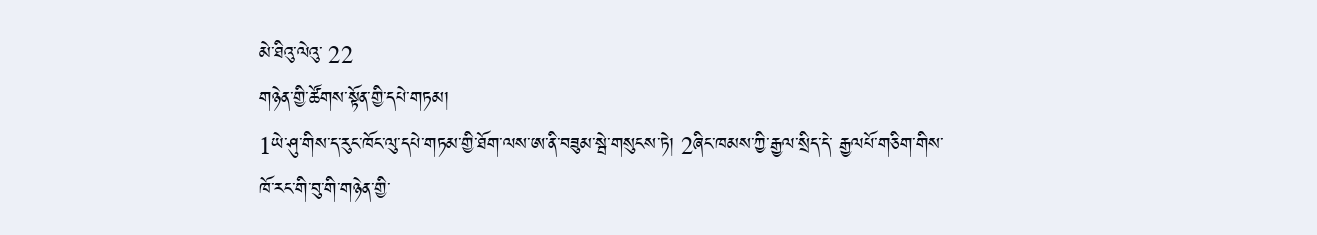མེ་ཐིའུ་ལེའུ་ 22
གཉེན་གྱི་ཚོགས་སྟོན་གྱི་དཔེ་གཏམ།
1ཡེ་ཤུ་གིས་ད་རུང་ཁོང་ལུ་དཔེ་གཏམ་གྱི་ཐོག་ལས་ཨ་ནི་བཟུམ་སྦེ་གསུངས་ཏེ། 2ཞིང་ཁམས་ཀྱི་རྒྱལ་སྲིད་དེ་ རྒྱལཔོ་གཅིག་གིས་ ཁོ་རང་གི་བུ་གི་གཉེན་གྱི་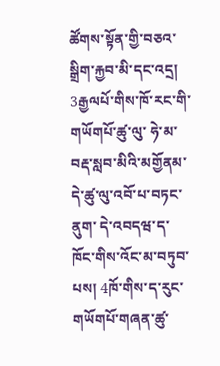ཚོགས་སྟོན་གྱི་བཅའ་སྒྲིག་རྐྱབ་མི་དང་འདྲ།
3རྒྱལཔོ་གིས་ཁོ་རང་གི་གཡོགཔོ་ཚུ་ལུ་ ཧེ་མ་བརྡ་སླབ་མིའི་མགྱོནམ་དེ་ཚུ་ལུ་འབོ་པ་བཏང་ནུག་ དེ་འབདཝ་ད་ ཁོང་གིས་འོང་མ་བཏུབ་པས། 4ཁོ་གིས་ད་རུང་གཡོགཔོ་གཞན་ཚུ་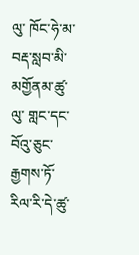ལུ་ ཁོང་ཧེ་མ་བརྡ་སླབ་མི་མགྱོནམ་ཚུ་ལུ་ གླང་དང་བོའུ་ཅུང་རྒྱགས་ཏོ་རིལ་རི་དེ་ཚུ་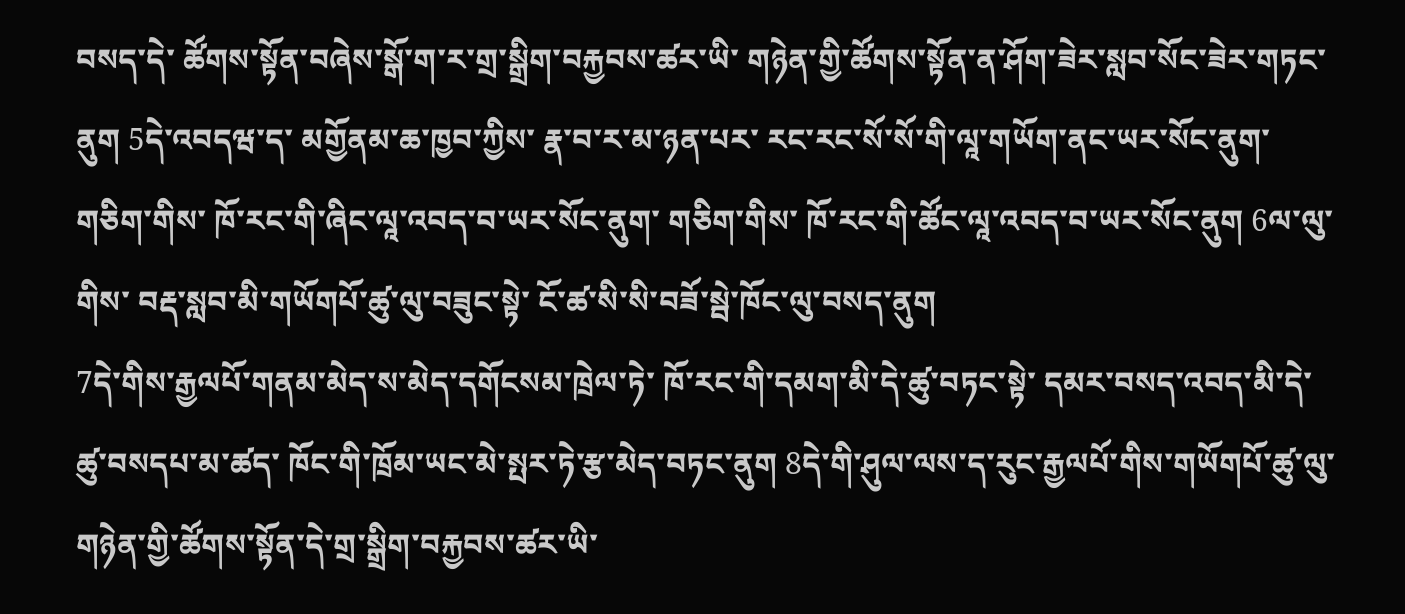བསད་དེ་ ཚོགས་སྟོན་བཞེས་སྒོ་ག་ར་གྲ་སྒྲིག་བརྐྱབས་ཚར་ཡི་ གཉེན་གྱི་ཚོགས་སྟོན་ན་ཤོག་ཟེར་སླབ་སོང་ཟེར་གཏང་ནུག 5དེ་འབདཝ་ད་ མགྱོནམ་ཆ་ཁྱབ་ཀྱིས་ རྣ་བ་ར་མ་ཉན་པར་ རང་རང་སོ་སོ་གི་ལཱ་གཡོག་ནང་ཡར་སོང་ནུག་ གཅིག་གིས་ ཁོ་རང་གི་ཞིང་ལཱ་འབད་བ་ཡར་སོང་ནུག་ གཅིག་གིས་ ཁོ་རང་གི་ཚོང་ལཱ་འབད་བ་ཡར་སོང་ནུག 6ལ་ལུ་གིས་ བརྡ་སླབ་མི་གཡོགཔོ་ཚུ་ལུ་བཟུང་སྟེ་ ངོ་ཚ་སི་སི་བཟོ་སྦེ་ཁོང་ལུ་བསད་ནུག
7དེ་གིས་རྒྱལཔོ་གནམ་མེད་ས་མེད་དགོངསམ་ཁྲེལ་ཏེ་ ཁོ་རང་གི་དམག་མི་དེ་ཚུ་བཏང་སྟེ་ དམར་བསད་འབད་མི་དེ་ཚུ་བསདཔ་མ་ཚད་ ཁོང་གི་ཁྲོམ་ཡང་མེ་སྤར་ཏེ་རྩ་མེད་བཏང་ནུག 8དེ་གི་ཤུལ་ལས་ད་རུང་རྒྱལཔོ་གིས་གཡོགཔོ་ཚུ་ལུ་ གཉེན་གྱི་ཚོགས་སྟོན་དེ་གྲ་སྒྲིག་བརྐྱབས་ཚར་ཡི་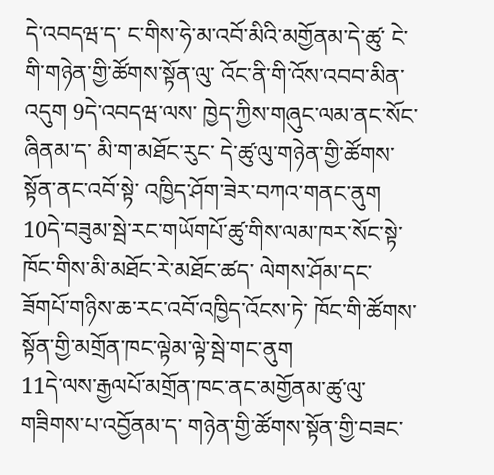དེ་འབདཝ་ད་ ང་གིས་ཧེ་མ་འབོ་མིའི་མགྱོནམ་དེ་ཚུ་ ངེ་གི་གཉེན་གྱི་ཚོགས་སྟོན་ལུ་ འོང་ནི་གི་འོས་འབབ་མིན་འདུག 9དེ་འབདཝ་ལས་ ཁྱེད་ཀྱིས་གཞུང་ལམ་ནང་སོང་ཞིནམ་ད་ མི་ག་མཐོང་རུང་ དེ་ཚུ་ལུ་གཉེན་གྱི་ཚོགས་སྟོན་ནང་འབོ་སྟེ་ འཁྱིད་ཤོག་ཟེར་བཀའ་གནང་ནུག 10དེ་བཟུམ་སྦེ་རང་གཡོགཔོ་ཚུ་གིས་ལམ་ཁར་སོང་སྟེ་ ཁོང་གིས་མི་མཐོང་རེ་མཐོང་ཚད་ ལེགས་ཤོམ་དང་ཟོགཔོ་གཉིས་ཆ་རང་འབོ་འཁྱིད་འོངས་ཏེ་ ཁོང་གི་ཚོགས་སྟོན་གྱི་མགྲོན་ཁང་ལྟེམ་ལྟེ་སྦེ་གང་ནུག
11དེ་ལས་རྒྱལཔོ་མགྲོན་ཁང་ནང་མགྱོནམ་ཚུ་ལུ་གཟིགས་པ་འབྱོནམ་ད་ གཉེན་གྱི་ཚོགས་སྟོན་གྱི་བཟང་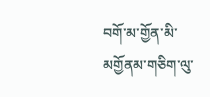བགོ་མ་གྱོན་མི་མགྱོནམ་གཅིག་ལུ་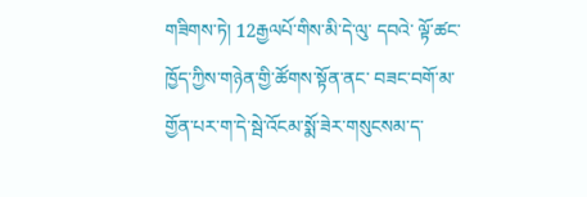གཟིགས་ཏེ། 12རྒྱལཔོ་གིས་མི་དེ་ལུ་ དབའེ་ ལྟོ་ཚང་ཁྱོད་ཀྱིས་གཉེན་གྱི་ཚོགས་སྟོན་ནང་ བཟང་བགོ་མ་གྱོན་པར་ག་དེ་སྦེ་འོངམ་སྨོ་ཟེར་གསུངསམ་ད་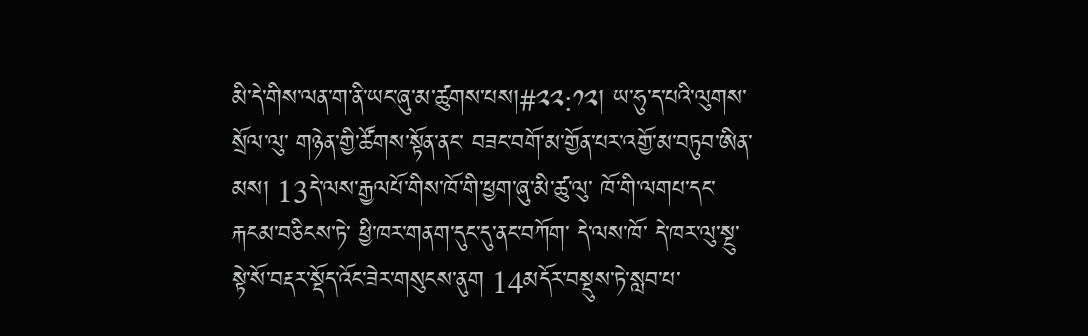མི་དེ་གིས་ལན་ག་ནི་ཡང་ཞུ་མ་ཚུགས་པས།#༢༢:༡༢། ཡ་ཧུ་ད་པའི་ལུགས་སྲོལ་ལུ་ གཉེན་གྱི་ཚོགས་སྟོན་ནང་ བཟང་བགོ་མ་གྱོན་པར་འགྱོ་མ་བཏུབ་ཨིན་མས། 13དེ་ལས་རྒྱལཔོ་གིས་ཁོ་གི་ཕྱག་ཞུ་མི་ཚུ་ལུ་ ཁོ་གི་ལགཔ་དང་རྐངམ་བཅིངས་ཏེ་ ཕྱི་ཁར་གནག་དུང་དུ་ནང་བཀོག་ དེ་ལས་ཁོ་ དེ་ཁར་ལུ་སྔུ་སྟེ་སོ་བརྡར་སྡོད་འོང་ཟེར་གསུངས་ནུག 14མདོར་བསྡུས་ཏེ་སླབ་པ་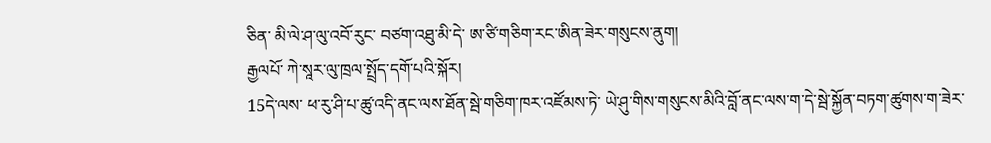ཅིན་ མི་ལེ་ཤ་ལུ་འབོ་རུང་ བཙག་འཐུ་མི་དེ་ ཨ་ཙི་གཅིག་རང་ཨིན་ཟེར་གསུངས་ནུག།
རྒྱལཔོ་ ཀེ་སཱར་ལུ་ཁྲལ་སྤྲོད་དགོ་པའི་སྐོར།
15དེ་ལས་ ཕ་རུ་ཤི་པ་ཚུ་འདི་ནང་ལས་ཐོན་སྦེ་གཅིག་ཁར་འཛོམས་ཏེ་ ཡེ་ཤུ་གིས་གསུངས་མིའི་བློ་ནང་ལས་ག་དེ་སྦེ་སྐྱོན་བཏག་ཚུགས་ག་ཟེར་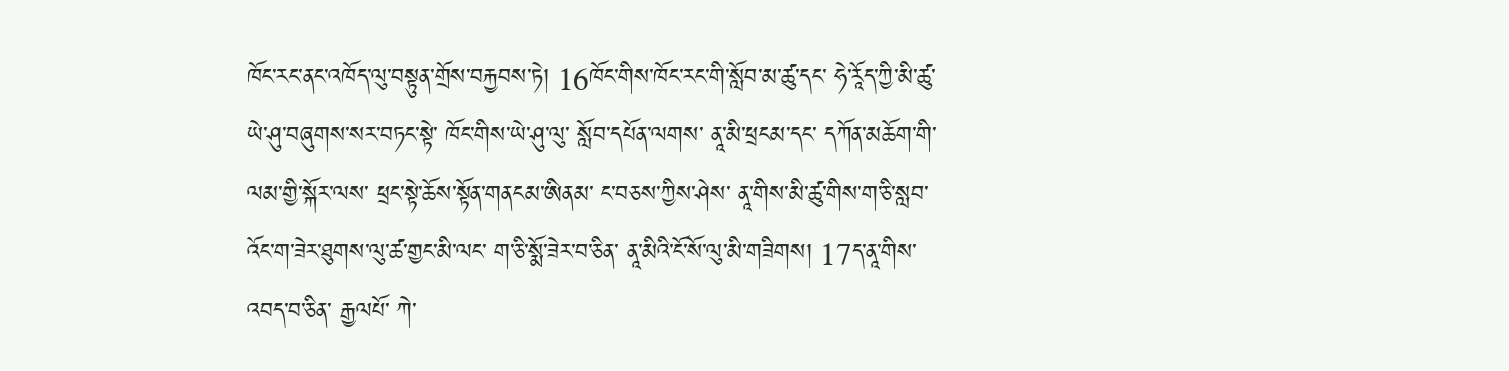ཁོང་རང་ནང་འཁོད་ལུ་བསྟུན་གྲོས་བརྐྱབས་ཏེ། 16ཁོང་གིས་ཁོང་རང་གི་སློབ་མ་ཚུ་དང་ ཧེ་རཱོད་ཀྱི་མི་ཚུ་ ཡེ་ཤུ་བཞུགས་སར་བཏང་སྟེ་ ཁོང་གིས་ཡེ་ཤུ་ལུ་ སློབ་དཔོན་ལགས་ ནཱ་མི་ཕྲངམ་དང་ དཀོན་མཆོག་གི་ལམ་གྱི་སྐོར་ལས་ ཕྲང་སྟེ་ཆོས་སྟོན་གནངམ་ཨིནམ་ ང་བཅས་ཀྱིས་ཤེས་ ནཱ་གིས་མི་ཚུ་གིས་ག་ཅི་སླབ་འོང་ག་ཟེར་ཐུགས་ལུ་ཚ་གྱང་མི་ལང་ ག་ཅི་སྨོ་ཟེར་བ་ཅིན་ ནཱ་མིའི་ངོ་སོ་ལུ་མི་གཟིགས། 17ད་ནཱ་གིས་འབད་བ་ཅིན་ རྒྱལཔོ་ ཀེ་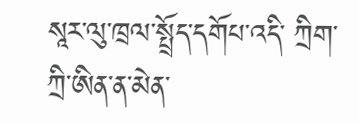སཱར་ལུ་ཁྲལ་སྤྲོད་དགོཔ་འདི་ ཀྲིག་ཀྲི་ཨིན་ན་མེན་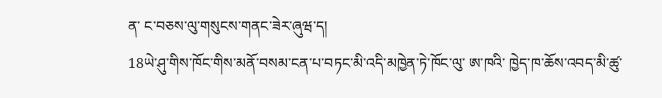ན་ ང་བཅས་ལུ་གསུངས་གནང་ཟེར་ཞུཝ་ད།
18ཡེ་ཤུ་གིས་ཁོང་གིས་མནོ་བསམ་ངན་པ་བཏང་མི་འདི་མཁྱེན་ཏེ་ཁོང་ལུ་ ཨ་ཁའི་ ཁྱེད་ཁ་ཆོས་འབད་མི་ཚུ་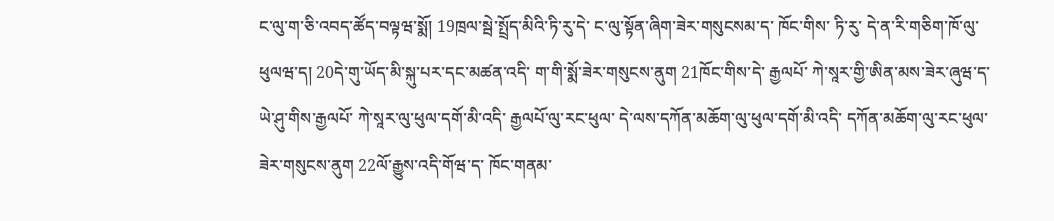ང་ལུ་ག་ཅི་འབད་ཚོད་བལྟཝ་སྨོ། 19ཁྲལ་སྦེ་སྤྲོད་མིའི་ཏི་རུ་དེ་ ང་ལུ་སྟོན་ཞིག་ཟེར་གསུངསམ་ད་ ཁོང་གིས་ ཏི་རུ་ དེ་ན་རི་གཅིག་ཁོ་ལུ་ཕུལཝ་ད། 20དེ་གུ་ཡོད་མི་སྐུ་པར་དང་མཚན་འདི་ ག་གི་སྨོ་ཟེར་གསུངས་ནུག 21ཁོང་གིས་དེ་ རྒྱལཔོ་ ཀེ་སཱར་གྱི་ཨིན་མས་ཟེར་ཞུཝ་ད་ ཡེ་ཤུ་གིས་རྒྱལཔོ་ ཀེ་སཱར་ལུ་ཕུལ་དགོ་མི་འདི་ རྒྱལཔོ་ལུ་རང་ཕུལ་ དེ་ལས་དཀོན་མཆོག་ལུ་ཕུལ་དགོ་མི་འདི་ དཀོན་མཆོག་ལུ་རང་ཕུལ་ཟེར་གསུངས་ནུག 22ལོ་རྒྱུས་འདི་གོཝ་ད་ ཁོང་གནམ་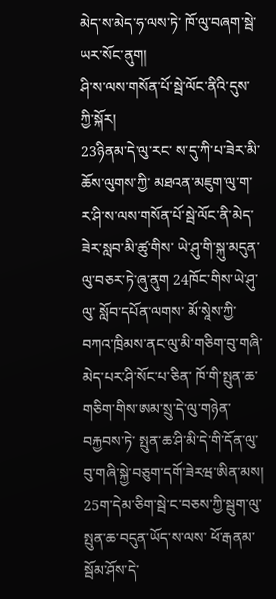མེད་ས་མེད་ཧ་ལས་ཏེ་ ཁོ་ལུ་བཞག་སྦེ་ཡར་སོང་ནུག།
ཤི་ས་ལས་གསོན་པོ་སྦེ་ལོང་ནིའི་དུས་ཀྱི་སྐོར།
23ཉིནམ་དེ་ལུ་རང་ ས་དུ་ཀི་པ་ཟེར་མི་ཆོས་ལུགས་ཀྱི་ མཐའན་མཇུག་ལུ་ག་ར་ཤི་ས་ལས་གསོན་པོ་སྦེ་ལོང་ནི་མེད་ཟེར་སླབ་མི་ཚུ་གིས་ ཡེ་ཤུ་གི་སྐུ་མདུན་ལུ་བཅར་ཏེ་ཞུ་ནུག 24ཁོང་གིས་ཡེ་ཤུ་ལུ་ སློབ་དཔོན་ལགས་ མོ་སཱེས་ཀྱི་བཀའ་ཁྲིམས་ནང་ལུ་མི་གཅིག་བུ་གཞི་མེད་པར་ཤི་སོང་པ་ཅིན་ ཁོ་གི་སྤུན་ཆ་གཅིག་གིས་ཨམ་སྲུ་དེ་ལུ་གཉེན་བརྐྱབས་ཏེ་ སྤུན་ཆ་ཤི་མི་དེ་གི་དོན་ལུ་བུ་གཞི་སྐྱེ་བཅུག་དགོ་ཟེརཝ་ཨིན་མས། 25ག་དེམ་ཅིག་སྦེ་ང་བཅས་ཀྱི་སྦུག་ལུ་ སྤུན་ཆ་བདུན་ཡོད་ས་ལས་ ཕོ་རྒནམ་སྦོམ་ཤོས་དེ་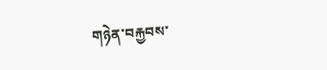གཉེན་བརྐྱབས་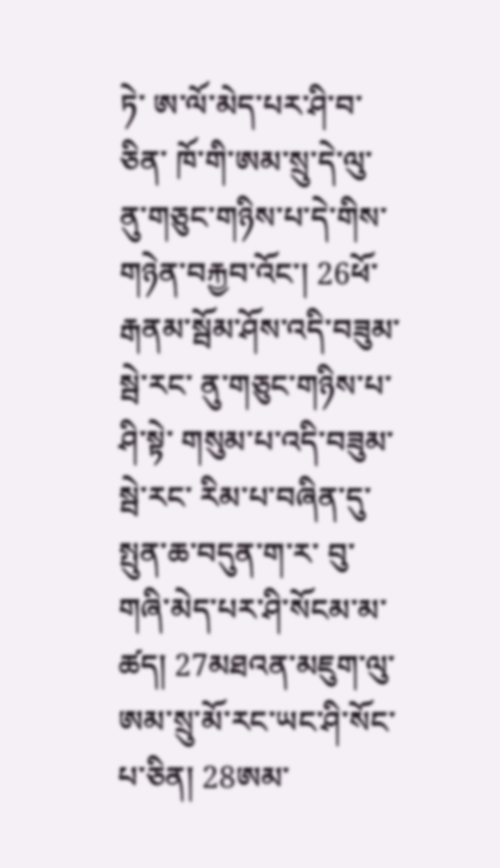ཏེ་ ཨ་ལོ་མེད་པར་ཤི་བ་ཅིན་ ཁོ་གི་ཨམ་སྲུ་དེ་ལུ་ ནུ་གཅུང་གཉིས་པ་དེ་གིས་གཉེན་བརྐྱབ་འོང་། 26ཕོ་རྒནམ་སྦོམ་ཤོས་འདི་བཟུམ་སྦེ་རང་ ནུ་གཅུང་གཉིས་པ་ཤི་སྟེ་ གསུམ་པ་འདི་བཟུམ་སྦེ་རང་ རིམ་པ་བཞིན་དུ་སྤུན་ཆ་བདུན་ག་ར་ བུ་གཞི་མེད་པར་ཤི་སོངམ་མ་ཚད། 27མཐའན་མཇུག་ལུ་ཨམ་སྲུ་མོ་རང་ཡང་ཤི་སོང་པ་ཅིན། 28ཨམ་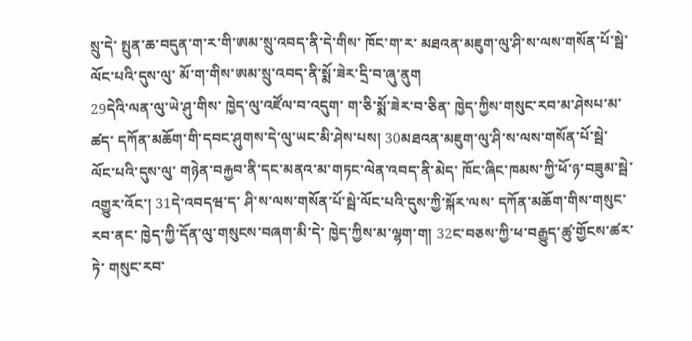སྲུ་དེ་ སྤུན་ཆ་བདུན་ག་ར་གི་ཨམ་སྲུ་འབད་ནི་དེ་གིས་ ཁོང་ག་ར་ མཐའན་མཇུག་ལུ་ཤི་ས་ལས་གསོན་པོ་སྦེ་ལོང་པའི་དུས་ལུ་ མོ་ག་གིས་ཨམ་སྲུ་འབད་ནི་སྨོ་ཟེར་དྲི་བ་ཞུ་ནུག
29དེའི་ལན་ལུ་ཡེ་ཤུ་གིས་ ཁྱེད་ལུ་འཛོལ་བ་འདུག་ ག་ཅི་སྨོ་ཟེར་བ་ཅིན་ ཁྱེད་ཀྱིས་གསུང་རབ་མ་ཤེསཔ་མ་ཚད་ དཀོན་མཆོག་གི་དབང་ཤུགས་དེ་ལུ་ཡང་མི་ཤེས་པས། 30མཐའན་མཇུག་ལུ་ཤི་ས་ལས་གསོན་པོ་སྦེ་ལོང་པའི་དུས་ལུ་ གཉེན་བརྐྱབ་ནི་དང་མནའ་མ་གཏང་ལེན་འབད་ནི་མེད་ ཁོང་ཞིང་ཁམས་ཀྱི་ཕོ་ཉ་བཟུམ་སྦེ་འགྱུར་འོང་། 31དེ་འབདཝ་ད་ ཤི་ས་ལས་གསོན་པོ་སྦེ་ལོང་པའི་དུས་ཀྱི་སྐོར་ལས་ དཀོན་མཆོག་གིས་གསུང་རབ་ནང་ ཁྱེད་ཀྱི་དོན་ལུ་གསུངས་བཞག་མི་དེ་ ཁྱེད་ཀྱིས་མ་ལྷག་ག། 32ང་བཅས་ཀྱི་ཕ་བརྒྱུད་ཚུ་གྱོངས་ཚར་ཏེ་ གསུང་རབ་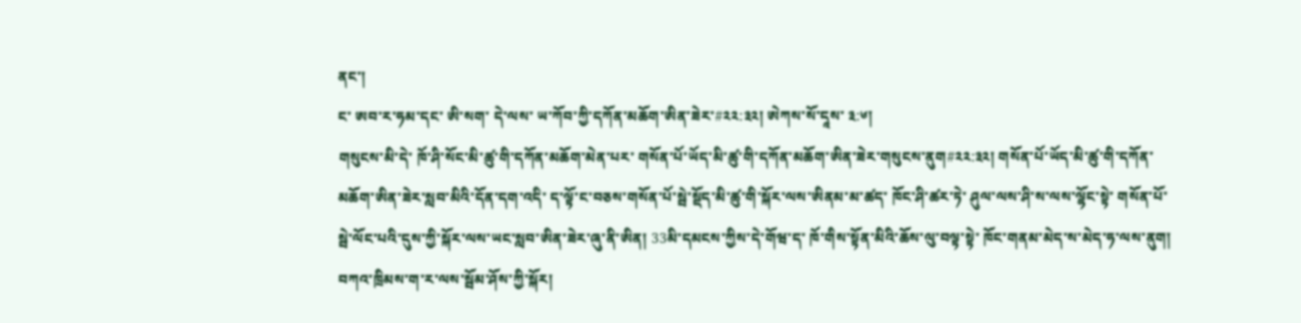ནང་།
ང་ ཨབ་ར་ཧམ་དང་ ཨི་སག་ དེ་ལས་ ཡ་ཀོབ་ཀྱི་དཀོན་མཆོག་ཨིན་ཟེར་#༢༢:༣༢། ཨེཀས་སོ་དཱས་ ༣:༦།
གསུངས་མི་དེ་ ཁོ་ཤི་སོང་མི་ཚུ་གི་དཀོན་མཆོག་མེན་པར་ གསོན་པོ་ཡོད་མི་ཚུ་གི་དཀོན་མཆོག་ཨིན་ཟེར་གསུངས་ནུག#༢༢:༣༢། གསོན་པོ་ཡོད་མི་ཚུ་གི་དཀོན་མཆོག་ཨིན་ཟེར་སླབ་མིའི་དོན་དག་འདི་ ད་ལྟོ་ང་བཅས་གསོན་པོ་སྦེ་སྡོད་མི་ཚུ་གི་སྐོར་ལས་ཨིནམ་མ་ཚད་ ཁོང་ཤི་ཚར་ཏེ་ ཤུལ་ལས་ཤི་ས་ལས་ལྷོང་སྟེ་ གསོན་པོ་སྦེ་ལོང་པའི་དུས་ཀྱི་སྐོར་ལས་ཡང་སླབ་ཨིན་ཟེར་ཞུ་ནི་ཨིན། 33མི་དམངས་ཀྱིས་དེ་གོཝ་ད་ ཁོ་གིས་སྟོན་མིའི་ཆོས་ལུ་བལྟ་སྟེ་ ཁོང་གནམ་མེད་ས་མེད་ཧ་ལས་ནུག།
བཀའ་ཁྲིམས་ག་ར་ལས་སྦོམ་ཤོས་ཀྱི་སྐོར།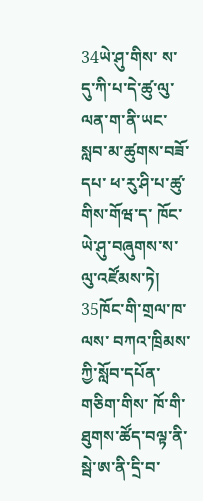34ཡེ་ཤུ་གིས་ ས་དུ་ཀི་པ་དེ་ཚུ་ལུ་ལན་ག་ནི་ཡང་སླབ་མ་ཚུགས་བཟོ་དཔ་ ཕ་རུ་ཤི་པ་ཚུ་གིས་གོཝ་ད་ ཁོང་ཡེ་ཤུ་བཞུགས་ས་ལུ་འཛོམས་ཏེ། 35ཁོང་གི་གྲལ་ཁ་ལས་ བཀའ་ཁྲིམས་ཀྱི་སློབ་དཔོན་གཅིག་གིས་ ཁོ་གི་ཐུགས་ཚོད་བལྟ་ནི་སྦེ་ཨ་ནི་དྲི་བ་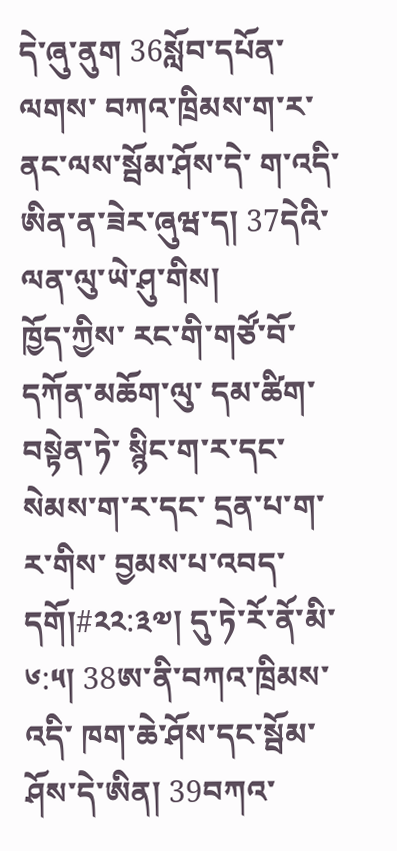དེ་ཞུ་ནུག 36སློབ་དཔོན་ལགས་ བཀའ་ཁྲིམས་ག་ར་ནང་ལས་སྦོམ་ཤོས་དེ་ ག་འདི་ཨིན་ན་ཟེར་ཞུཝ་ད། 37དེའི་ལན་ལུ་ཡེ་ཤུ་གིས།
ཁྱོད་ཀྱིས་ རང་གི་གཙོ་བོ་དཀོན་མཆོག་ལུ་ དམ་ཚིག་བསྟེན་ཏེ་ སྙིང་ག་ར་དང་ སེམས་ག་ར་དང་ དྲན་པ་ག་ར་གིས་ བྱམས་པ་འབད་དགོ།#༢༢:༣༧། དུ་ཏེ་རོ་ནོ་མི་ ༦:༥། 38ཨ་ནི་བཀའ་ཁྲིམས་འདི་ ཁག་ཆེ་ཤོས་དང་སྦོམ་ཤོས་དེ་ཨིན། 39བཀའ་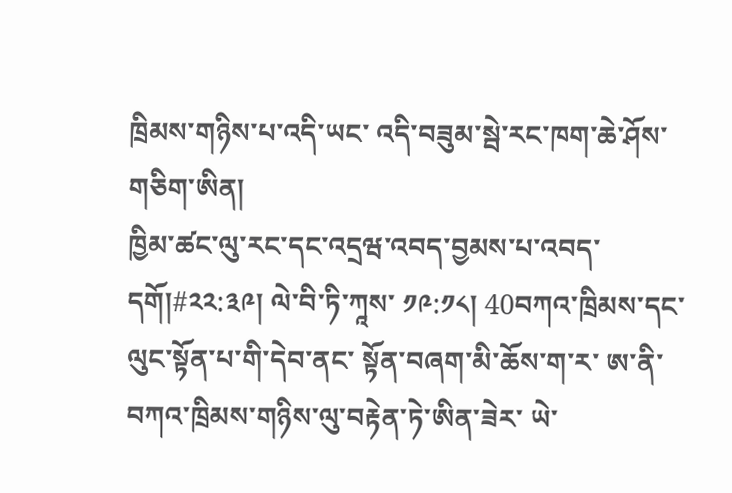ཁྲིམས་གཉིས་པ་འདི་ཡང་ འདི་བཟུམ་སྦེ་རང་ཁག་ཆེ་ཤོས་གཅིག་ཨིན།
ཁྱིམ་ཚང་ལུ་རང་དང་འདྲཝ་འབད་བྱམས་པ་འབད་དགོ།#༢༢:༣༩། ལེ་བི་ཏི་ཀཱས་ ༡༩:༡༨། 40བཀའ་ཁྲིམས་དང་ལུང་སྟོན་པ་གི་དེབ་ནང་ སྟོན་བཞག་མི་ཆོས་ག་ར་ ཨ་ནི་བཀའ་ཁྲིམས་གཉིས་ལུ་བརྟེན་ཏེ་ཨིན་ཟེར་ ཡེ་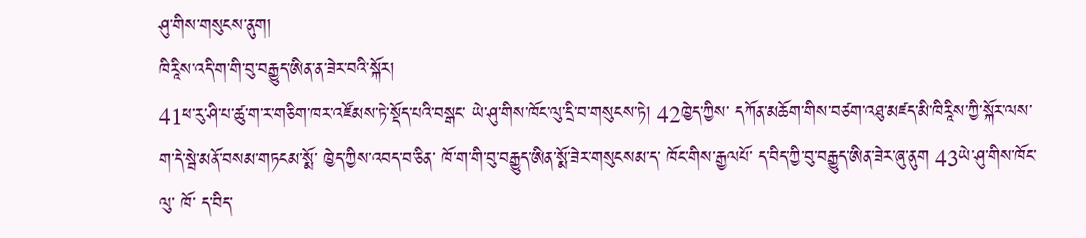ཤུ་གིས་གསུངས་ནུག།
ཁིརཱིས་འདི་ག་གི་བུ་བརྒྱུད་ཨིན་ན་ཟེར་བའི་སྐོར།
41ཕ་རུ་ཤི་པ་ཚུ་ག་ར་གཅིག་ཁར་འཛོམས་ཏེ་སྡོད་པའི་བསྒང་ ཡེ་ཤུ་གིས་ཁོང་ལུ་དྲི་བ་གསུངས་ཏེ། 42ཁྱེད་ཀྱིས་ དཀོན་མཆོག་གིས་བཙག་འཐུ་མཛད་མི་ཁིརཱིས་ཀྱི་སྐོར་ལས་ ག་དེ་སྦེ་མནོ་བསམ་གཏངམ་སྨོ་ ཁྱེད་ཀྱིས་འབད་བ་ཅིན་ ཁོ་ག་གི་བུ་བརྒྱུད་ཨིན་སྨོ་ཟེར་གསུངསམ་ད་ ཁོང་གིས་རྒྱལཔོ་ ད་བིད་ཀྱི་བུ་བརྒྱུད་ཨིན་ཟེར་ཞུ་ནུག 43ཡེ་ཤུ་གིས་ཁོང་ལུ་ ཁོ་ ད་བིད་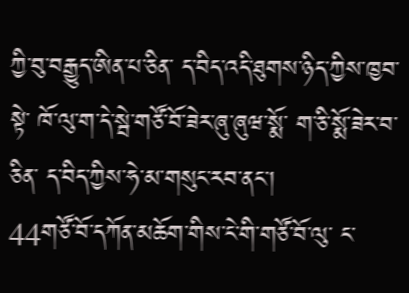ཀྱི་བུ་བརྒྱུད་ཨིན་པ་ཅིན་ ད་བིད་འདི་ཐུགས་ཉིད་ཀྱིས་ཁྱབ་སྟེ་ ཁོ་ལུ་ག་དེ་སྦེ་གཙོ་བོ་ཟེར་ཞུ་ཞུཝ་སྨོ་ ག་ཅི་སྨོ་ཟེར་བ་ཅིན་ ད་བིད་ཀྱིས་ཧེ་མ་གསུང་རབ་ནང་།
44གཙོ་བོ་དཀོན་མཆོག་གིས་ངེ་གི་གཙོ་བོ་ལུ་ ང་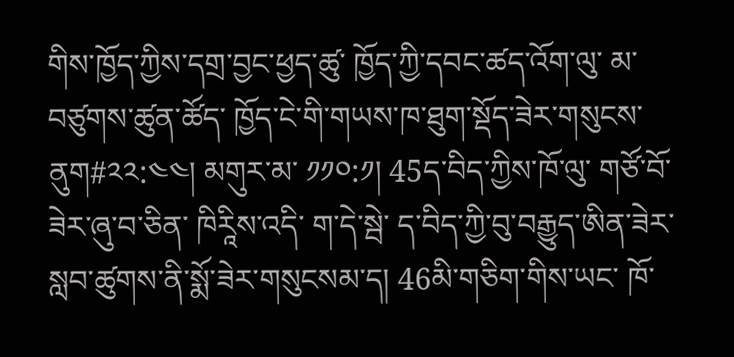གིས་ཁྱོད་ཀྱིས་དགྲ་བྱང་ཕྱད་ཚུ་ ཁྱོད་ཀྱི་དབང་ཚད་འོག་ལུ་ མ་བཙུགས་ཚུན་ཚོད་ ཁྱོད་ངེ་གི་གཡས་ཁ་ཐུག་སྡོད་ཟེར་གསུངས་ནུག#༢༢:༤༤། མགུར་མ་ ༡༡༠:༡། 45ད་བིད་ཀྱིས་ཁོ་ལུ་ གཙོ་བོ་ཟེར་ཞུ་བ་ཅིན་ ཁིརཱིས་འདི་ ག་དེ་སྦེ་ ད་བིད་ཀྱི་བུ་བརྒྱུད་ཨིན་ཟེར་སླབ་ཚུགས་ནི་སྨོ་ཟེར་གསུངསམ་ད། 46མི་གཅིག་གིས་ཡང་ ཁོ་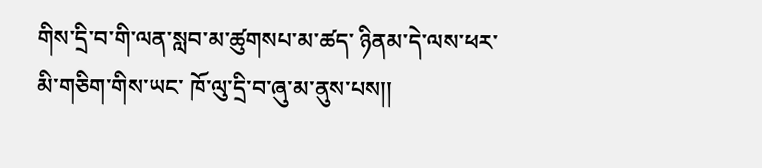གིས་དྲི་བ་གི་ལན་སླབ་མ་ཚུགསཔ་མ་ཚད་ ཉིནམ་དེ་ལས་ཕར་ མི་གཅིག་གིས་ཡང་ ཁོ་ལུ་དྲི་བ་ཞུ་མ་ནུས་པས།།